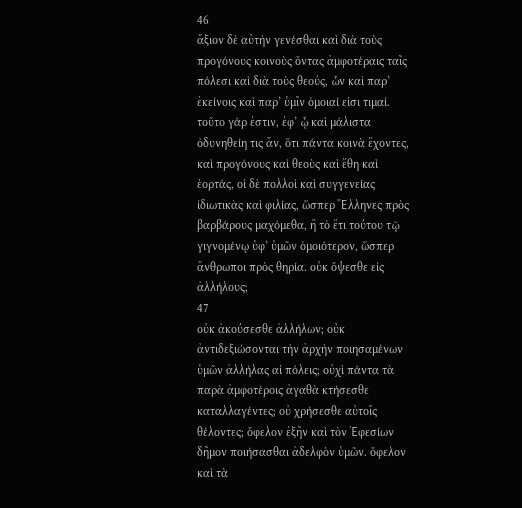46
ἄξιον δὲ αὐτὴν γενέσθαι καὶ διὰ τοὺς προγόνους κοινοὺς ὄντας ἀμφοτέραις ταῖς πόλεσι καὶ διὰ τοὺς θεούς, ὧν καὶ παρ’ ἐκείνοις καὶ παρ’ ὑμῖν ὁμοιαί εἰσι τιμαί. τοῦτο γάρ ἐστιν, ἐφ’ ᾧ καὶ μάλιστα ὀδυνηθείη τις ἄν, ὅτι πάντα κοινὰ ἔχοντες, καὶ προγόνους καὶ θεοὺς καὶ ἔθη καὶ ἑορτάς, οἱ δὲ πολλοὶ καὶ συγγενείας ἰδιωτικὰς καὶ φιλίας, ὥσπερ Ἕλληνες πρὸς βαρβάρους μαχόμεθα, ἢ τὸ ἔτι τούτου τῷ γιγνομένῳ ὑφ’ ὑμῶν ὁμοιότερον, ὥσπερ ἄνθρωποι πρὸς θηρία. οὐκ ὄψεσθε εἰς ἀλλήλους;
47
οὐκ ἀκούσεσθε ἀλλήλων; οὐκ ἀντιδεξιώσονται τὴν ἀρχὴν ποιησαμένων ὑμῶν ἀλλήλας αἱ πόλεις; οὐχὶ πάντα τὰ παρὰ ἀμφοτέροις ἀγαθὰ κτήσεσθε καταλλαγέντες; οὐ χρήσεσθε αὐτοῖς θέλοντες; ὄφελον ἐξῆν καὶ τὸν Ἐφεσίων δῆμον ποιήσασθαι ἀδελφὸν ὑμῶν. ὄφελον καὶ τὰ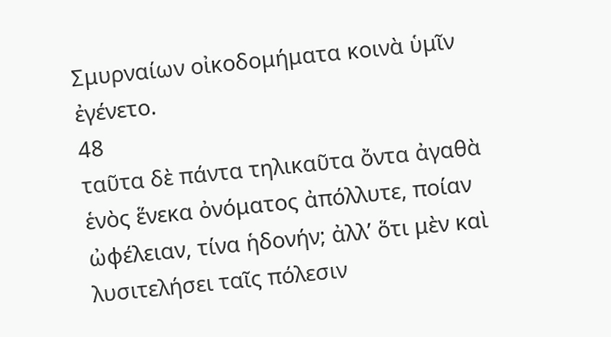Σμυρναίων οἰκοδομήματα κοινὰ ὑμῖν ἐγένετο.
48
ταῦτα δὲ πάντα τηλικαῦτα ὄντα ἀγαθὰ ἑνὸς ἕνεκα ὀνόματος ἀπόλλυτε, ποίαν ὠφέλειαν, τίνα ἡδονήν; ἀλλ’ ὅτι μὲν καὶ λυσιτελήσει ταῖς πόλεσιν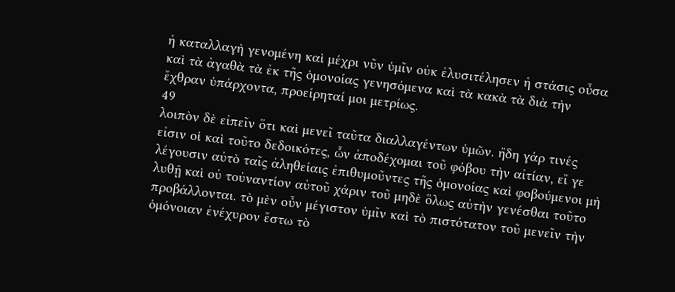ἡ καταλλαγὴ γενομένη καὶ μέχρι νῦν ὑμῖν οὐκ ἐλυσιτέλησεν ἡ στάσις οὖσα καὶ τὰ ἀγαθὰ τὰ ἐκ τῆς ὁμονοίας γενησόμενα καὶ τὰ κακὰ τὰ διὰ τὴν ἔχθραν ὑπάρχοντα, προείρηταί μοι μετρίως.
49
λοιπὸν δὲ εἰπεῖν ὅτι καὶ μενεῖ ταῦτα διαλλαγέντων ὑμῶν. ἤδη γάρ τινές εἰσιν οἱ καὶ τοῦτο δεδοικότες, ὧν ἀποδέχομαι τοῦ φόβου τὴν αἰτίαν, εἴ γε λέγουσιν αὐτὸ ταῖς ἀληθείαις ἐπιθυμοῦντες τῆς ὁμονοίας καὶ φοβούμενοι μὴ λυθῇ καὶ οὐ τοὐναντίον αὐτοῦ χάριν τοῦ μηδὲ ὅλως αὐτὴν γενέσθαι τοῦτο προβάλλονται. τὸ μὲν οὖν μέγιστον ὑμῖν καὶ τὸ πιστότατον τοῦ μενεῖν τὴν ὁμόνοιαν ἐνέχυρον ἔστω τὸ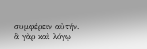συμφέρειν αὐτήν. ἃ γὰρ καὶ λόγῳ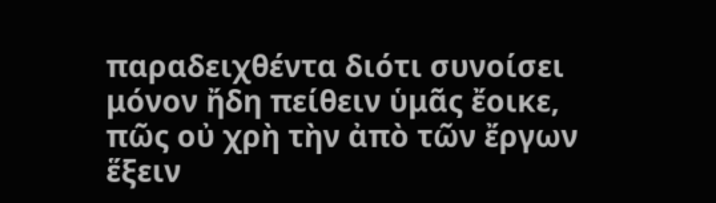παραδειχθέντα διότι συνοίσει μόνον ἤδη πείθειν ὑμᾶς ἔοικε, πῶς οὐ χρὴ τὴν ἀπὸ τῶν ἔργων ἕξειν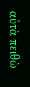αὐτὰ πειθὼ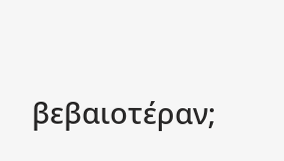βεβαιοτέραν;